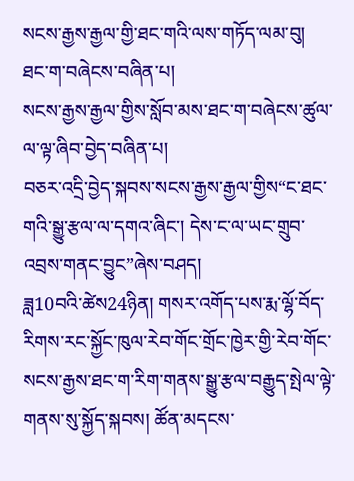སངས་རྒྱས་རྒྱལ་གྱི་ཐང་གའི་ལས་གཏོད་ལམ་བུ།
ཐང་ག་བཞེངས་བཞིན་པ།
སངས་རྒྱས་རྒྱལ་གྱིས་སློབ་མས་ཐང་ག་བཞེངས་ཚུལ་ལ་ལྟ་ཞིབ་བྱེད་བཞིན་པ།
བཅར་འདྲི་བྱེད་སྐབས་སངས་རྒྱས་རྒྱལ་གྱིས“ང་ཐང་གའི་སྒྱུ་རྩལ་ལ་དགའ་ཞིང་། དེས་ང་ལ་ཡང་གྲུབ་འབྲས་གནང་བྱུང”ཞེས་བཤད།
ཟླ10བའི་ཚེས24ཉིན། གསར་འགོད་པས་རྨ་ལྷོ་བོད་རིགས་རང་སྐྱོང་ཁུལ་རེབ་གོང་གྲོང་ཁྱེར་གྱི་རེབ་གོང་སངས་རྒྱས་ཐང་ག་རིག་གནས་སྒྱུ་རྩལ་བརྒྱུད་སྤེལ་ལྟེ་གནས་སུ་སྐྱོད་སྐབས། ཚོན་མདངས་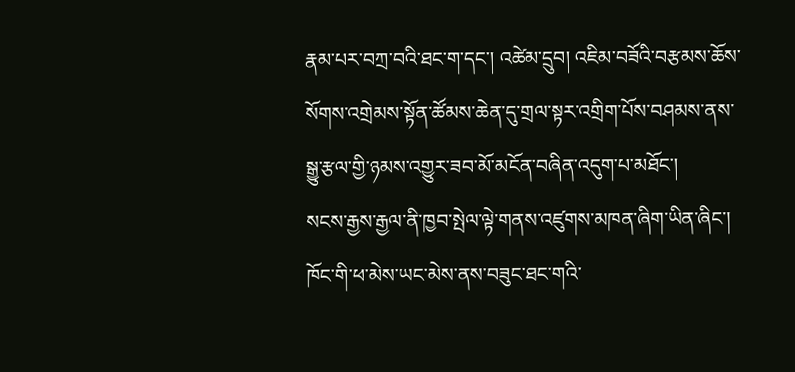རྣམ་པར་བཀྲ་བའི་ཐང་ག་དང་། འཚེམ་དྲུབ། འཇིམ་བཟོའི་བརྩམས་ཆོས་སོགས་འགྲེམས་སྟོན་ཚོམས་ཆེན་དུ་གྲལ་སྟར་འགྲིག་པོས་བཤམས་ནས་སྒྱུ་རྩལ་གྱི་ཉམས་འགྱུར་ཟབ་མོ་མངོན་བཞིན་འདུག་པ་མཐོང་།
སངས་རྒྱས་རྒྱལ་ནི་ཁྱབ་སྤེལ་ལྟེ་གནས་འཛུགས་མཁན་ཞིག་ཡིན་ཞིང་། ཁོང་གི་ཕ་མེས་ཡང་མེས་ནས་བཟུང་ཐང་གའི་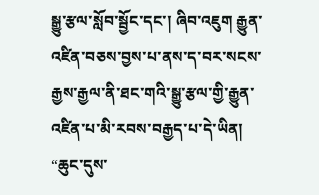སྒྱུ་རྩལ་སློབ་སྦྱོང་དང་། ཞིབ་འཇུག རྒྱུན་འཛིན་བཅས་བྱས་པ་ནས་ད་བར་སངས་རྒྱས་རྒྱལ་ནི་ཐང་གའི་སྒྱུ་རྩལ་གྱི་རྒྱུན་འཛིན་པ་མི་རབས་བརྒྱད་པ་དེ་ཡིན།
“ཆུང་དུས་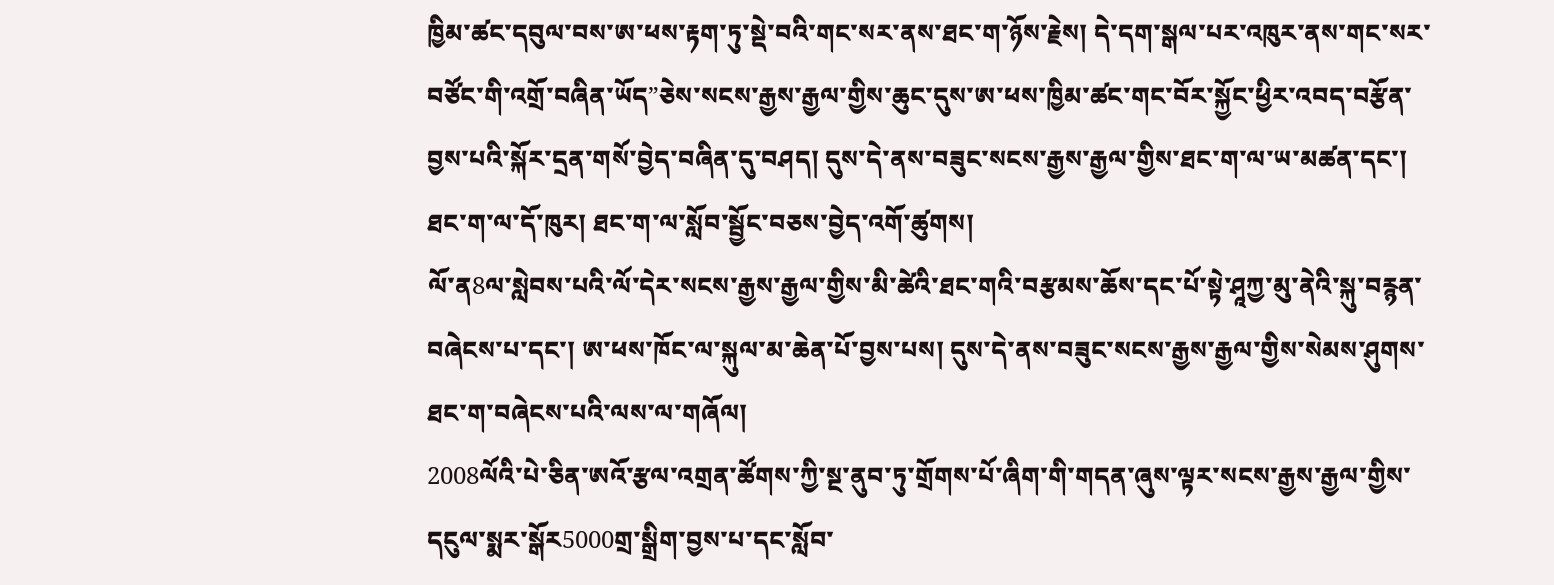ཁྱིམ་ཚང་དབུལ་བས་ཨ་ཕས་རྟག་ཏུ་སྡེ་བའི་གང་སར་ནས་ཐང་ག་ཉོས་རྗེས། དེ་དག་སྒལ་པར་འཁུར་ནས་གང་སར་བཙོང་གི་འགྲོ་བཞིན་ཡོད”ཅེས་སངས་རྒྱས་རྒྱལ་གྱིས་ཆུང་དུས་ཨ་ཕས་ཁྱིམ་ཚང་གང་བོར་སྐྱོང་ཕྱིར་འབད་བརྩོན་བྱས་པའི་སྐོར་དྲན་གསོ་བྱེད་བཞིན་དུ་བཤད། དུས་དེ་ནས་བཟུང་སངས་རྒྱས་རྒྱལ་གྱིས་ཐང་ག་ལ་ཡ་མཚན་དང་། ཐང་ག་ལ་དོ་ཁུར། ཐང་ག་ལ་སློབ་སྦྱོང་བཅས་བྱེད་འགོ་ཚུགས།
ལོ་ན8ལ་སླེབས་པའི་ལོ་དེར་སངས་རྒྱས་རྒྱལ་གྱིས་མི་ཚེའི་ཐང་གའི་བརྩམས་ཆོས་དང་པོ་སྟེ་ཤཱཀྱ་མུ་ནེའི་སྐུ་བརྙན་བཞེངས་པ་དང་། ཨ་ཕས་ཁོང་ལ་སྐུལ་མ་ཆེན་པོ་བྱས་པས། དུས་དེ་ནས་བཟུང་སངས་རྒྱས་རྒྱལ་གྱིས་སེམས་ཤུགས་ཐང་ག་བཞེངས་པའི་ལས་ལ་གཞོལ།
2008ལོའི་པེ་ཅིན་ཨའོ་རྩལ་འགྲན་ཚོགས་ཀྱི་སྔ་ནུབ་ཏུ་གྲོགས་པོ་ཞིག་གི་གདན་ཞུས་ལྟར་སངས་རྒྱས་རྒྱལ་གྱིས་དངུལ་སྨར་སྒོར5000གྲ་སྒྲིག་བྱས་པ་དང་སློབ་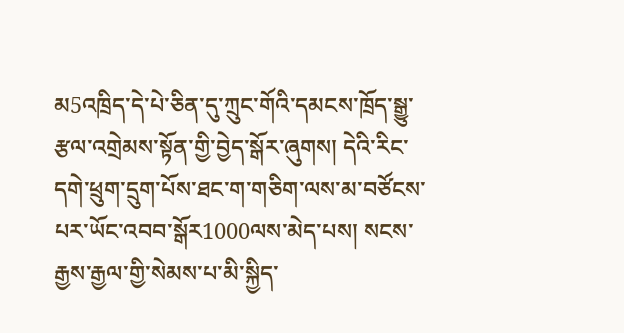མ5འཁྲིད་དེ་པེ་ཅིན་དུ་ཀྲུང་གོའི་དམངས་ཁྲོད་སྒྱུ་རྩལ་འགྲེམས་སྟོན་གྱི་བྱེད་སྒོར་ཞུགས། དེའི་རིང་དགེ་ཕྲུག་དྲུག་པོས་ཐང་ག་གཅིག་ལས་མ་བཙོངས་པར་ཡོང་འབབ་སྒོར1000ལས་མེད་པས། སངས་རྒྱས་རྒྱལ་གྱི་སེམས་པ་མི་སྐྱིད་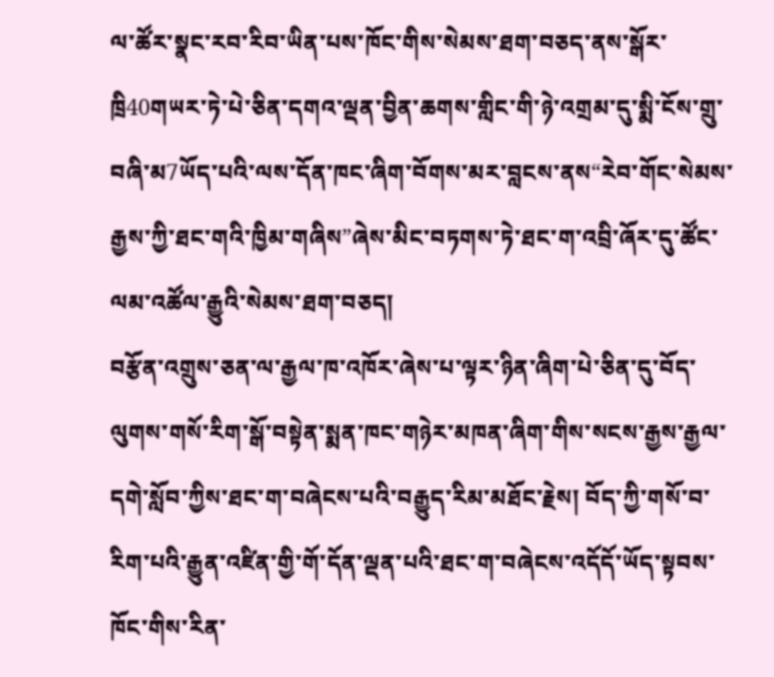ལ་ཚོར་སྣང་རབ་རིབ་ཡིན་པས་ཁོང་གིས་སེམས་ཐག་བཅད་ནས་སྒོར་ཁྲི40གཡར་ཏེ་པེ་ཅིན་དགའ་ལྡན་བྱིན་ཆགས་གླིང་གི་ཉེ་འགྲམ་དུ་སྨི་ངོས་གྲུ་བཞི་མ7ཡོད་པའི་ལས་དོན་ཁང་ཞིག་བོགས་མར་བླངས་ནས“རེབ་གོང་སེམས་རྒྱས་ཀྱི་ཐང་གའི་ཁྱིམ་གཞིས”ཞེས་མིང་བཏགས་ཏེ་ཐང་ག་འབྲི་ཞོར་དུ་ཚོང་ལམ་འཚོལ་རྒྱུའི་སེམས་ཐག་བཅད།
བརྩོན་འགྲུས་ཅན་ལ་རྒྱལ་ཁ་འཁོར་ཞེས་པ་ལྟར་ཉིན་ཞིག་པེ་ཅིན་དུ་བོད་ལུགས་གསོ་རིག་སྒོ་བསྟེན་སྨན་ཁང་གཉེར་མཁན་ཞིག་གིས་སངས་རྒྱས་རྒྱལ་དགེ་སློབ་ཀྱིས་ཐང་ག་བཞེངས་པའི་བརྒྱུད་རིམ་མཐོང་རྗེས། བོད་ཀྱི་གསོ་བ་རིག་པའི་རྒྱུན་འཛིན་གྱི་གོ་དོན་ལྡན་པའི་ཐང་ག་བཞེངས་འདོདོ་ཡོད་སྟབས་ཁོང་གིས་རིན་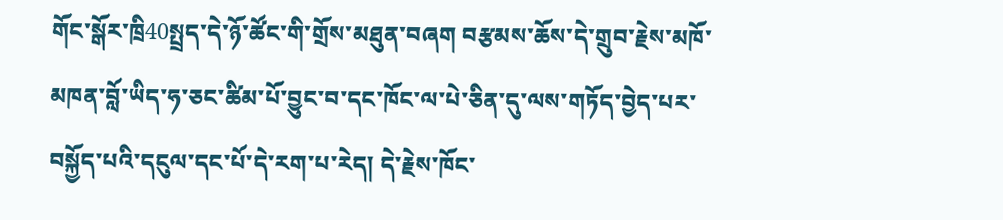གོང་སྒོར་ཁྲི40སྤྲད་དེ་ཉོ་ཚོང་གི་གྲོས་མཐུན་བཞག བརྩམས་ཆོས་དེ་གྲུབ་རྗེས་མཁོ་མཁན་བློ་ཡིད་ཧ་ཅང་ཚིམ་པོ་བྱུང་བ་དང་ཁོང་ལ་པེ་ཅིན་དུ་ལས་གཏོད་བྱེད་པར་བསྐྱོད་པའི་དངུལ་དང་པོ་དེ་རག་པ་རེད། དེ་རྗེས་ཁོང་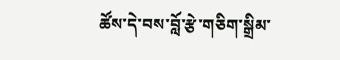ཚོས་དེ་བས་བློ་རྩེ་གཅིག་སྒྲིམ་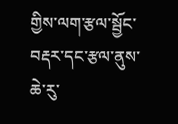གྱིས་ལག་རྩལ་སྦྱོང་བརྡར་དང་རྩལ་ནུས་ཆེ་རུ་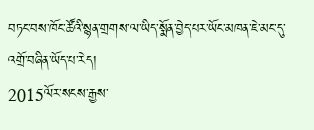བཏང་བས་ཁོང་ཚོའི་སྙན་གྲགས་ལ་ཡིད་སྨོན་བྱེད་པར་ཡོང་མཁན་ཇེ་མང་དུ་འགྲོ་བཞིན་ཡོད་པ་རེད།
2015ལོར་སངས་རྒྱས་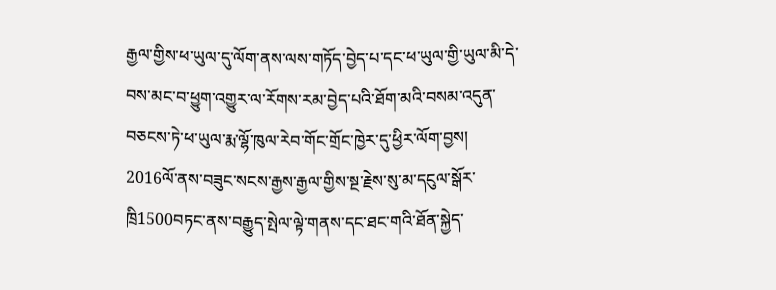རྒྱལ་གྱིས་ཕ་ཡུལ་དུ་ལོག་ནས་ལས་གཏོད་བྱེད་པ་དང་ཕ་ཡུལ་གྱི་ཡུལ་མི་དེ་བས་མང་བ་ཕྱུག་འགྱུར་ལ་རོགས་རམ་བྱེད་པའི་ཐོག་མའི་བསམ་འདུན་བཅངས་ཏེ་ཕ་ཡུལ་རྨ་ལྷོ་ཁུལ་རེབ་གོང་གྲོང་ཁྱེར་དུ་ཕྱིར་ལོག་བྱས། 2016ལོ་ནས་བཟུང་སངས་རྒྱས་རྒྱལ་གྱིས་སྔ་རྗེས་སུ་མ་དངུལ་སྒོར་ཁྲི1500བཏང་ནས་བརྒྱུད་སྤེལ་ལྟེ་གནས་དང་ཐང་གའི་ཐོན་སྐྱེད་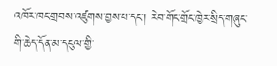འཁོར་ཁང་གྲབས་འཛུགས་བྱས་པ་དང་། རེབ་གོང་གྲོང་ཁྱེར་སྲིད་གཞུང་གི་ཆེད་དོན་མ་དངུལ་གྱི་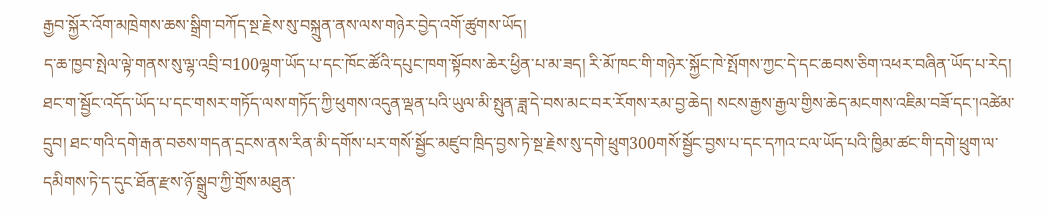རྒྱབ་སྐྱོར་འོག་མཁྲེགས་ཆས་སྒྲིག་བཀོད་སྔ་རྗེས་སུ་བསྐྲུན་ནས་ལས་གཉེར་བྱེད་འགོ་ཚུགས་ཡོད།
ད་ཆ་ཁྱབ་སྤེལ་ལྟེ་གནས་སུ་ལྷ་འབྲི་བ100ལྷག་ཡོད་པ་དང་ཁོང་ཚོའི་དཔུང་ཁག་སྟོབས་ཆེར་ཕྱིན་པ་མ་ཟད། རི་མོ་ཁང་གི་གཉེར་སྐྱོང་ཁེ་སྤོགས་ཀྱང་དེ་དང་ཆབས་ཅིག་འཕར་བཞིན་ཡོད་པ་རེད།
ཐང་ག་སྦྱོང་འདོད་ཡོད་པ་དང་གསར་གཏོད་ལས་གཏོད་ཀྱི་ཕུགས་འདུན་ལྡན་པའི་ཡུལ་མི་སྤུན་ཟླ་དེ་བས་མང་བར་རོགས་རམ་བྱ་ཆེད། སངས་རྒྱས་རྒྱལ་གྱིས་ཆེད་མངགས་འཇིམ་བཟོ་དང་།འཚེམ་དྲུབ། ཐང་གའི་དགེ་རྒན་བཅས་གདན་དྲངས་ནས་རིན་མི་དགོས་པར་གསོ་སྦྱོང་མཛུབ་ཁྲིད་བྱས་ཏེ་སྔ་རྗེས་སུ་དགེ་ཕྲུག300གསོ་སྦྱོང་བྱས་པ་དང་དཀའ་ངལ་ཡོད་པའི་ཁྱིམ་ཚང་གི་དགེ་ཕྲུག་ལ་དམིགས་ཏེ་ད་དུང་ཐོན་རྫས་ཉོ་སྒྲུབ་ཀྱི་གྲོས་མཐུན་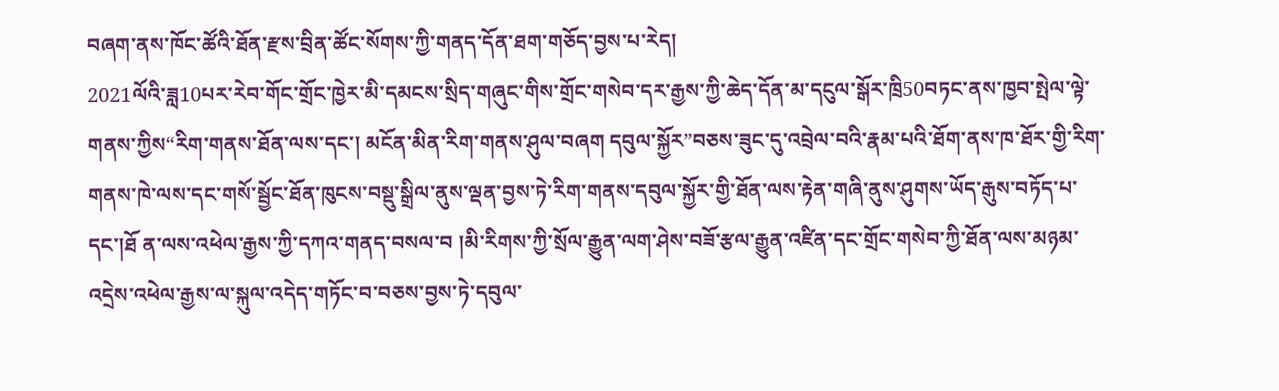བཞག་ནས་ཁོང་ཚོའི་ཐོན་རྫས་བྲིན་ཚོང་སོགས་ཀྱི་གནད་དོན་ཐག་གཅོད་བྱས་པ་རེད།
2021ལོའི་ཟླ10པར་རེབ་གོང་གྲོང་ཁྱེར་མི་དམངས་སྲིད་གཞུང་གིས་གྲོང་གསེབ་དར་རྒྱས་ཀྱི་ཆེད་དོན་མ་དངུལ་སྒོར་ཁྲི50བཏང་ནས་ཁྱབ་སྤེལ་ལྟེ་གནས་ཀྱིས“རིག་གནས་ཐོན་ལས་དང་། མངོན་མིན་རིག་གནས་ཤུལ་བཞག དབུལ་སྐྱོར”བཅས་ཟུང་དུ་འབྲེལ་བའི་རྣམ་པའི་ཐོག་ནས་ཁ་ཐོར་གྱི་རིག་གནས་ཁེ་ལས་དང་གསོ་སྦྱོང་ཐོན་ཁུངས་བསྡུ་སྒྲིལ་ནུས་ལྡན་བྱས་ཏེ་རིག་གནས་དབུལ་སྐྱོར་གྱི་ཐོན་ལས་རྟེན་གཞི་ནུས་ཤུགས་ཡོད་རྒུས་བཏོད་པ་དང་།ཐོ ན་ལས་འཕེལ་རྒྱས་ཀྱི་དཀའ་གནད་བསལ་བ །མི་རིགས་ཀྱི་སྲོལ་རྒྱུན་ལག་ཤེས་བཟོ་རྩལ་རྒྱུན་འཛིན་དང་གྲོང་གསེབ་ཀྱི་ཐོན་ལས་མཉམ་འདྲེས་འཕེལ་རྒྱས་ལ་སྐུལ་འདེད་གཏོང་བ་བཅས་བྱས་ཏེ་དབུལ་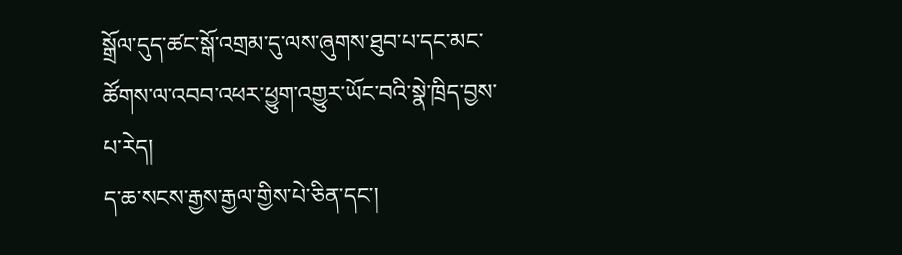སྒྲོལ་དུད་ཚང་སྒོ་འགྲམ་དུ་ལས་ཞུགས་ཐུབ་པ་དང་མང་ཚོགས་ལ་འབབ་འཕར་ཕྱུག་འགྱུར་ཡོང་བའི་སྣེ་ཁྲིད་བྱས་པ་རེད།
ད་ཆ་སངས་རྒྱས་རྒྱལ་གྱིས་པེ་ཅིན་དང་།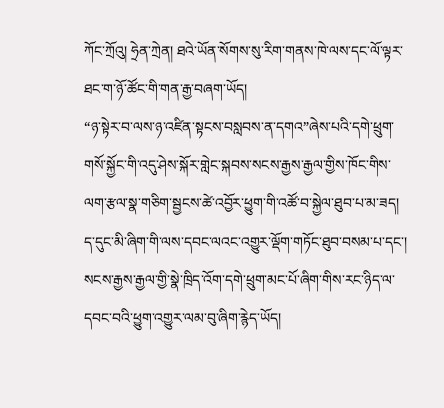ཀོང་ཀྲོའུ། ཧྲེན་ཀྲེན། ཐའེ་ཡོན་སོགས་སུ་རིག་གནས་ཁེ་ལས་དང་ལོ་ལྟར་ཐང་ག་ཉོ་ཚོང་གི་གན་རྒྱ་བཞག་ཡོད།
“ཉ་སྟེར་བ་ལས་ཉ་འཛིན་སྟངས་བསླབས་ན་དགའ”ཞེས་པའི་དགེ་ཕྲུག་གསོ་སྐྱོང་གི་འདུ་ཤེས་སྐོར་གླེང་སྐབས་སངས་རྒྱས་རྒྱལ་གྱིས་ཁོང་གིས་ལག་རྩལ་སྣ་གཅིག་སྦྱངས་ཚེ་འབྱོར་ཕྱུག་གི་འཚོ་བ་སྐྱེལ་ཐུབ་པ་མ་ཟད། ད་དུང་མི་ཞིག་གི་ལས་དབང་ལའང་འགྱུར་ལྡོག་གཏོང་ཐུབ་བསམ་པ་དང་། སངས་རྒྱས་རྒྱལ་གྱི་སྣེ་ཁྲིད་འོག་དགེ་ཕྲུག་མང་པོ་ཞིག་གིས་རང་ཉིད་ལ་དབང་བའི་ཕྱུག་འགྱུར་ལམ་བུ་ཞིག་རྙེད་ཡོད།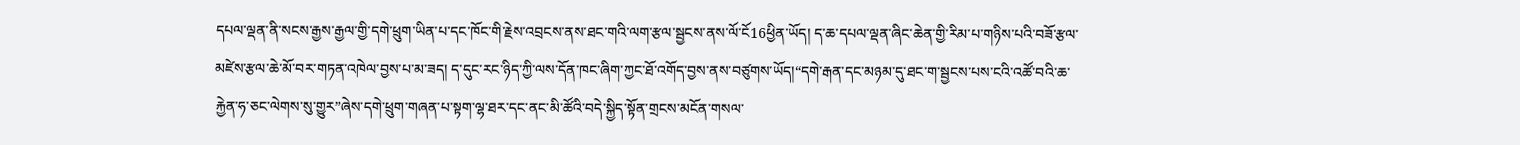དཔལ་ལྡན་ནི་སངས་རྒྱས་རྒྱལ་གྱི་དགེ་ཕྲུག་ཡིན་པ་དང་ཁོང་གི་རྗེས་འབྲངས་ནས་ཐང་གའི་ལག་རྩལ་སྦྱངས་ནས་ལོ་ངོ16ཕྱིན་ཡོད། ད་ཆ་དཔལ་ལྡན་ཞིང་ཆེན་གྱི་རིམ་པ་གཉིས་པའི་བཟོ་རྩལ་མཛེས་རྩལ་ཆེ་མོ་བར་གཏན་འཁེལ་བྱས་པ་མ་ཟད། ད་དུང་རང་ཉིད་ཀྱི་ལས་དོན་ཁང་ཞིག་ཀྱང་ཐོ་འགོད་བྱས་ནས་བཙུགས་ཡོད།“དགེ་རྒན་དང་མཉམ་དུ་ཐང་ག་སྦྱངས་པས་ངའི་འཚོ་བའི་ཆ་རྐྱེན་ཧ་ཅང་ལེགས་སུ་གྱུར”ཞེས་དགེ་ཕྲུག་གཞན་པ་སྟག་ལྷ་ཐར་དང་ནང་མི་ཚོའི་བདེ་སྐྱིད་སྟོན་གྲངས་མངོན་གསལ་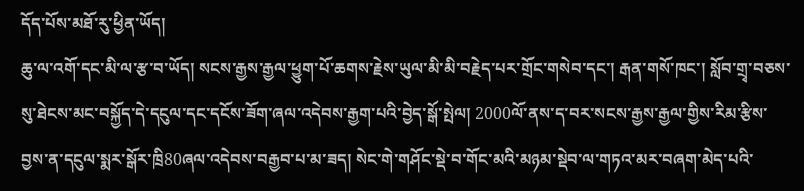དོད་པོས་མཐོ་རུ་ཕྱིན་ཡོད།
ཆུ་ལ་འགོ་དང་མི་ལ་རྩ་བ་ཡོད། སངས་རྒྱས་རྒྱལ་ཕྱུག་པོ་ཆགས་རྗེས་ཡུལ་མི་མི་བརྗེད་པར་གྲོང་གསེབ་དང་། རྒན་གསོ་ཁང་། སློབ་གྲྭ་བཅས་སུ་ཐེངས་མང་བསྐྱོད་དེ་དངུལ་དང་དངོས་ཟོག་ཞལ་འདེབས་རྒྱག་པའི་བྱེད་སྒོ་སྤེལ། 2000ལོ་ནས་ད་བར་སངས་རྒྱས་རྒྱལ་གྱིས་རིམ་རྩིས་བྱས་ན་དངུལ་སྨར་སྒོར་ཁྲི80ཞལ་འདེབས་བརྒྱབ་པ་མ་ཟད། སེང་གེ་གཤོང་སྡེ་བ་གོང་མའི་མཉམ་སྡེབ་ལ་གཏའ་མར་བཞག་མེད་པའི་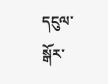དངུལ་སྒོར་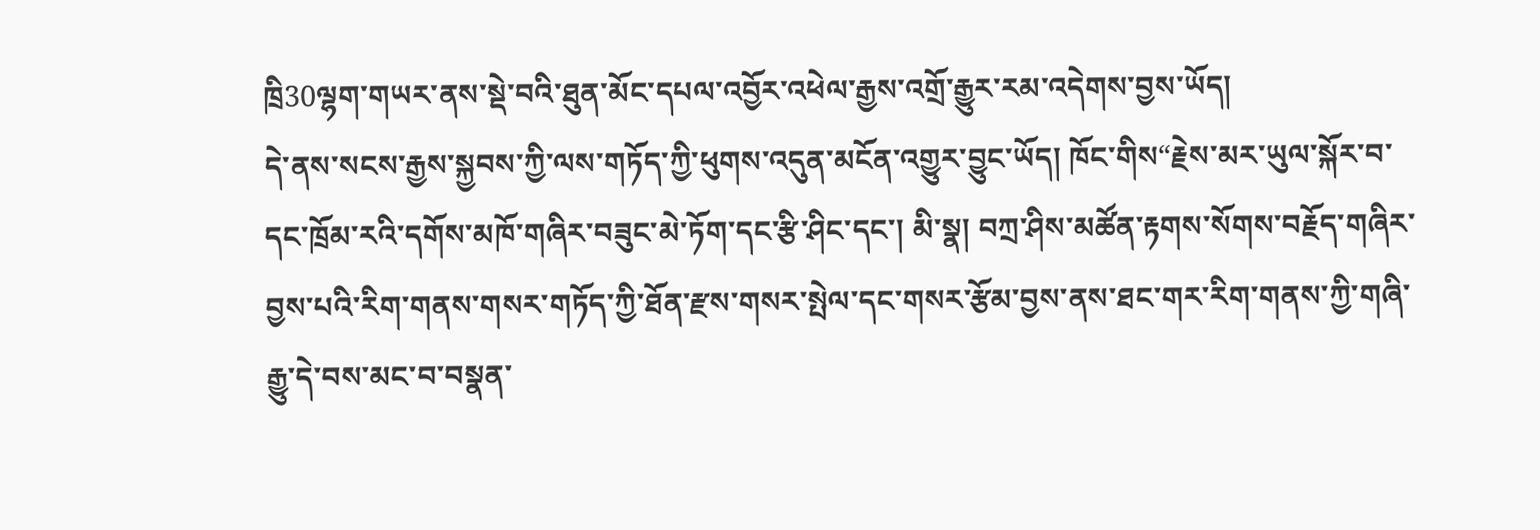ཁྲི30ལྷག་གཡར་ནས་སྡེ་བའི་ཐུན་མོང་དཔལ་འབྱོར་འཕེལ་རྒྱས་འགྲོ་རྒྱུར་རམ་འདེགས་བྱས་ཡོད།
དེ་ནས་སངས་རྒྱས་སྐྱབས་ཀྱི་ལས་གཏོད་ཀྱི་ཕུགས་འདུན་མངོན་འགྱུར་བྱུང་ཡོད། ཁོང་གིས“རྗེས་མར་ཡུལ་སྐོར་བ་དང་ཁྲོམ་རའི་དགོས་མཁོ་གཞིར་བཟུང་མེ་ཏོག་དང་རྩི་ཤིང་དང་། མི་སྣ། བཀྲ་ཤིས་མཚོན་རྟགས་སོགས་བརྗོད་གཞིར་བྱས་པའི་རིག་གནས་གསར་གཏོད་ཀྱི་ཐོན་རྫས་གསར་སྤེལ་དང་གསར་རྩོམ་བྱས་ནས་ཐང་གར་རིག་གནས་ཀྱི་གཞི་རྒྱུ་དེ་བས་མང་བ་བསྣན་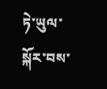ཏེ་ཡུལ་སྐོར་བས་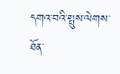དགའ་བའི་སྤུས་ལེགས་ཐོན་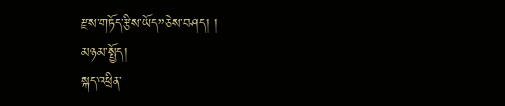རྫས་གཏོད་རྩིས་ཡོད”ཅེས་བཤད། །
མཉམ་སྤྱོད།
སྐད་འཕྲིན་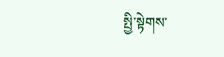སྤྱི་སྟེགས་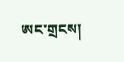ཨང་གྲངས།